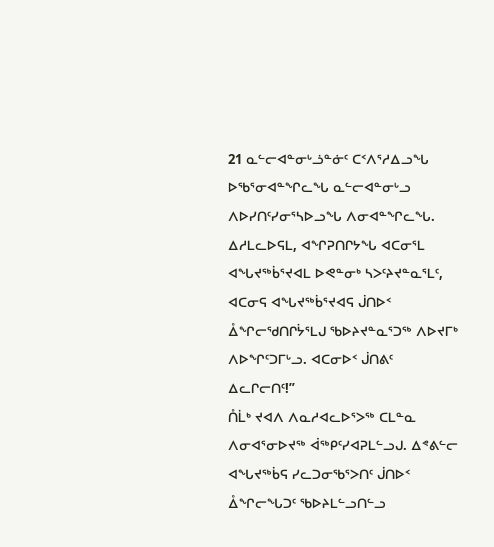21 ᓇᓪᓕᐊᓐᓂᒡᓘᓐᓃᑦ ᑕᑉᐱᕐᓱᐃᓗᖓ ᐅᖃᕐᓂᐊᓐᖏᓚᖓ ᓇᓪᓕᐊᓐᓂᒡᓗ ᐱᐅᓯᑎᑦᓯᓂᕐᓴᐅᓗᖓ ᐱᓂᐊᓐᖏᓚᖓ.
ᐃᓱᒪᓚᐅᕋᒪ, ᐊᖏᕈᑎᒋᔭᖓ ᐊᑕᓂᕐᒪ ᐊᖓᔪᖅᑳᕐᔪᐊᒪ ᐅᕙᓐᓂᒃ ᓴᐳᑦᔨᔪᓐᓇᕐᒪᑦ, ᐊᑕᓂᕋ ᐊᖓᔪᖅᑳᕐᔪᐊᕋ ᒎᑎᐅᑉ ᐂᖏᓕᖁᑎᒋᔮᕐᒪᒍ ᖃᐅᔨᔪᓐᓇᕐᑐᖅ ᐱᐅᔪᒥᒃ ᐱᐅᖏᑦᑐᒥᒡᓗ. ᐊᑕᓂᐅᑉ ᒎᑎᕕᑦ ᐃᓚᒋᓕᑎᑦ!”
ᑍᒫᒃ ᔪᐊᐱ ᐱᓇᓱᐊᓚᐅᕐᐳᖅ ᑕᒪᓐᓇ ᐱᓂᐊᕐᓂᐅᔪᖅ ᐋᖅᑭᑦᓯᐊᕈᒪᓪᓗᒍ. ᐃᕝᕕᓪᓕ ᐊᖓᔪᖅᑳᕋ ᓯᓚᑐᓂᖃᕐᐳᑎᑦ ᒎᑎᐅᑉ ᐂᖏᓕᖓᑐᑦ ᖃᐅᔨᒪᓪᓗᑎᓪᓗ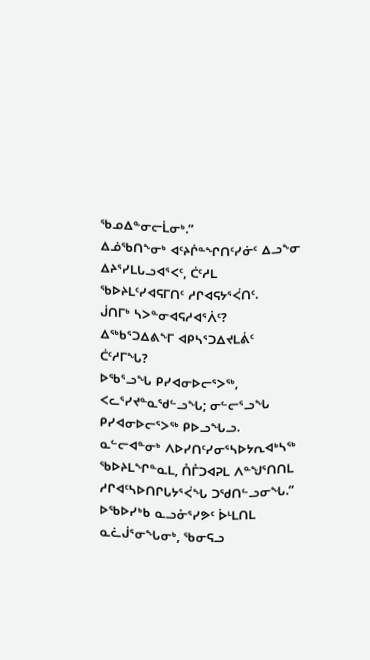ᖃᓄᐃᓐᓂᓕᒫᓂᒃ.”
ᐃᓅᖃᑎᖕᓂᒃ ᐊᑦᔨᒌᓐᖏᑎᑦᓯᓃᑦ ᐃᓗᖕᓂ ᐃᔨᕐᓯᒪᒐᓗᐊᕐᐸᑦ, ᑖᑦᓱᒪ ᖃᐅᔨᒪᑦᓯᐊᕋᒥᑎᑦ ᓱᒋᐊᕋᔭᕐᐹᑎᑦ.
ᒎᑎᒥᒃ ᓴᐳᓐᓂᐊᕋᓱᐊᕐᐲᑦ? ᐃᖅᑲᕐᑐᐃᕕᖕᒥ ᐊᑭᓴᕐᑐᐃᔪᒪᕖᑦ ᑖᑦᓱᒥᖓ?
ᐅᖃᕐᓗᖓ ᑭᓯᐊᓂᐅᓕᕐᐳᖅ, ᐸᓚᕐᓯᔪᓐᓇᖁᓪᓗᖓ; ᓂᓪᓕᕐᓗᖓ ᑭᓯᐊᓂᐅᓕᕐᐳᖅ ᑭᐅᓗᖓᓗ.
ᓇᓪᓕᐊᓐᓂᒃ ᐱᐅᓯᑎᑦᓯᓂᕐᓴᐅᔭᕆᐊᒃᓴᖅ ᖃᐅᔨᒪᖏᓐᓇᒪ, ᑍᒤᑐᐊᕈᒪ ᐱᓐᖑᕐᑎᑎᒪ ᓱᒋᐊᑦᓴᐅᑎᒋᒐᔭᕐᐹᖓ ᑐᖁᑎᓪᓗᓂᖓ.”
ᐅᖃᐅᓯᒃᑲ ᓇᓗᓁᕐᓯᕗᑦ ᐆᒻᒪᑎᒪ ᓇᓛᒎᕐᓂᖓᓂᒃ, ᖃᓂᕋᓗ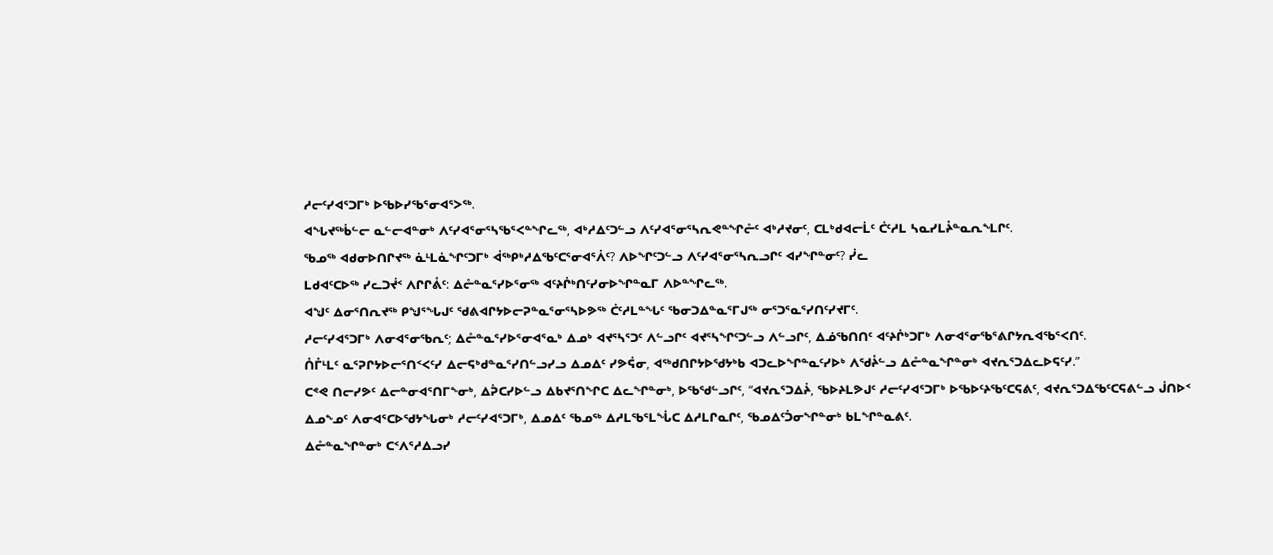ᓱᓕᑦᓯᐊᕐᑐᒥᒃ ᐅᖃᐅᓯᖃᕐᓂᐊᕐᐳᖅ.
ᐊᖓᔪᖅᑳᓪᓕ ᓇᓪᓕᐊᓐᓂᒃ ᐱᑦᓯᐊᕐᓂᕐᓴᖃᕐᐸᓐᖏᓚᖅ, ᐊᒃᓱᐃᑦᑐᓪᓗ ᐱᑦᓯᐊᕐᓂᕐᓴᕆᕙᓐᖏᓔᑦ ᐊᒃᓱᔪᓂᑦ, ᑕᒪᒃᑯᐊᓕᒫᑦ ᑖᑦᓱᒪ ᓴᓇᓯᒪᔧᓐᓇᕆᖕᒪᒋᑦ.
ᖃᓄᖅ ᐊᑯᓂᐅᑎᒋᔪᖅ ᓈᒻᒪᓈᖏᑦᑐᒥᒃ ᐋᖅᑭᒃᓱᐃᖃᑦᑕᕐᓂᐊᕐᐲᑦ? ᐱᐅᖏᑦᑐᓪᓗ ᐱᑦᓯᐊᕐᓂᕐᓴᕆᓗᒋᑦ ᐊᓯᖏᓐᓂᑦ? ᓰᓚ
ᒪᑯᐊᑦᑕᐅᖅ ᓯᓚᑐᔫᑉ ᐱᒋᒋᕔᑦ: ᐃᓔᓐᓇᕐᓯᐅᕐᓂᖅ ᐊᑦᔨᒌᒃᑎᑦᓯᓂᐅᖏᓐᓇᒥ ᐱᐅᓐᖏᓚᖅ.
ᐊᖑᑦ ᐃᓂᕐᑎᕆᔪᖅ ᑭᖑᕐᖓᒍᑦ ᖁᕕᐊᒋᔭᐅᓕᕈᓐᓇᕐᓂᕐᓴᐅᕗᖅ ᑖᑦᓱᒪᓐᖓᑦ ᖃᓂᑐᐃᓐᓇᕐᒥᒍᖅ ᓂᕐᑐᕐᓇᕐᓯᑎᑦᓯᔪᒥᑦ.
ᓱᓕᑦᓯᐊᕐᑐᒥᒃ ᐱᓂᐊᕐᓂᖃᕆᑦ; ᐃᓔᓐᓇᕐᓯᐅᕐᓂᐊᕐᓇᒃ ᐃᓄᒃ ᐊᔪᕐᓴᕐᑐᑦ ᐱᓪᓗᒋᑦ ᐊᔪᕐᓴᖏᑦᑐᓪᓗ ᐱᓪᓗᒋᑦ, ᐃᓅᖃᑎᑎᑦ ᐊᑦᔨᒌᒃᑐᒥᒃ ᐱᓂᐊᕐᓂᖃᕐᕕᒋᔭᕆᐊᖃᕐᐸᑎᑦ.
ᑍᒤᒻᒪᑦ ᓇᕐᕈᒋᔭᐅᓕᕐᑎᑉᐸᑦᓯ ᐃᓕᕋᒃᑯᓐᓇᕐᓯᑎᓪᓗᓯᓗ ᐃᓄᐃᑦ ᓯᕗᕌᓂ, ᐊᖅᑯᑎᒋᔭᐅᖁᔭᒃᑲ ᐊᑐᓚᐅᖏᓐᓇᑦᓯᐅᒃ ᐱᖁᔧᓪᓗ ᐃᓔᓐᓇᖏᓐᓂᒃ ᐊᔪᕆᕐᑐᐃᓚᐅᕋᑦᓯ.”
ᑕᕝᕙ ᑎᓕᓯᕗᑦ ᐃᓕᓐᓂᐊᕐᑎᒥᖕᓂᒃ, ᐃᕉᑕᓯᐅᓪᓗ ᐃᑲᔪᕐᑎᖏᑕ ᐃᓚᖏᓐᓂᒃ, ᐅᖃᖁᓪᓗᒋᑦ, “ᐊᔪᕆᕐᑐᐃᔩ, ᖃᐅᔨᒪᕗᒍᑦ ᓱᓕᑦᓯᐊᕐᑐᒥᒃ ᐅᖃᐅᑦᔨᖃᑦᑕᕋᕕᑦ, ᐊᔪᕆᕐᑐᐃᖃᑦᑕᕋᕕᓪᓗ ᒎᑎᐅᑉ ᐃᓄᖕᓄᑦ ᐱᓂᐊᕐᑕᐅᖁᔭᖓᓂᒃ ᓱᓕᑦᓯᐊᕐᑐᒥᒃ, ᐃᓄᐃᑦ ᖃᓄᖅ ᐃᓱᒪᖃᕐᒪᖔᑕ ᐃᓱᒪᒋᓇᒋᑦ, ᖃᓄᐃᑦᑑᓂᖏᓐᓂᒃ ᑲᒪᖏᓐᓇᕕᑦ.
ᐃᓔᓐᓇᖏᓐᓂᒃ ᑕᑉᐱᕐᓱᐃᓗᓯ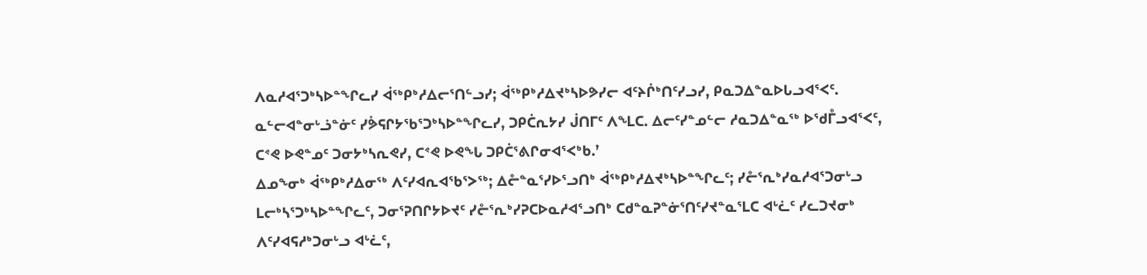ᐱᓇᓱᐊᕐᑐᒃᓴᐅᓐᖏᓚᓯ ᐋᖅᑭᒃᓱᐃᓕᕐᑎᓪᓗᓯ; ᐋᖅᑭᒃᓱᐃᔪᒃᓴᐅᕗᓯᓕ ᐊᑦᔨᒌᒃᑎᑦᓯᓗᓯ, ᑭᓇᑐᐃᓐᓇᐅᒐᓗᐊᕐᐸᑦ. ᓇᓪᓕᐊᓐᓂᒡᓘᓐᓃᑦ ᓯᕘᕋᒋᔭᖃᕐᑐᒃᓴᐅᓐᖏᓚᓯ, ᑐᑭᑖᕆᔭᓯ ᒎᑎᒥᑦ ᐱᖕᒪᑕ. ᐃᓕᑦᓯᓐᓄᓪᓕ ᓱᓇᑐᐃᓐᓇᖅ ᐅᖁᒤᓗᐊᕐᐸᑦ, ᑕᕝᕙ ᐅᕙᓐᓄᑦ ᑐᓂᔭᒃᓴᕆᕙᓯ, ᑕᕝᕙ ᐅᕙᖓ ᑐᑭᑖᕐᕕᒋᓂᐊᕐᐸᒃᑲ.’
ᐃᓄᖕᓂᒃ ᐋᖅᑭᒃᓱᐃᓂᖅ ᐱᑦᓯᐊᕆᐊᖃᕐᐳᖅ; ᐃᓔᓐᓇᕐᓯᐅᕐᓗᑎᒃ ᐋᖅᑭᒃᓱᐃᔪᒃᓴᐅᓐᖏᓚᑦ; ᓯᓔᕐᕆᒃᓯᓇᓱᐊᕐᑐᓂᒡᓗ ᒪᓕᒃᓴᕐᑐᒃᓴᐅᓐᖏᓚᑦ, ᑐᓂᕐᕈᑎᒋᔭᐅᔪᑦ ᓯᓔᕐᕆᒃᓯᕈᑕᐅᓇᓱᐊᕐᓗᑎᒃ ᑕᑯᓐᓇᕈᓐᓃᕐᑎᑦᓯᔪᓐᓇᕐᒪᑕ ᐊᒡᓛᑦ ᓯᓚᑐᔪᓂᒃ ᐱᑦᓯᐊᕋᓱᒃᑐᓂᒡᓗ ᐊᒡᓛᑦ,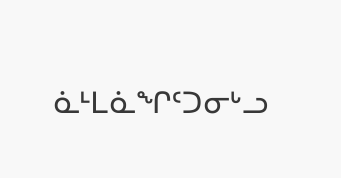ᓈᒻᒪᓈᖏᑦᑐᓂᒡᓗ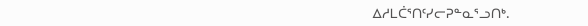ᐃᓱᒪᑖᕐᑎᑦᓯᓕᕈᓐᓇᕐᓗᑎᒃ.